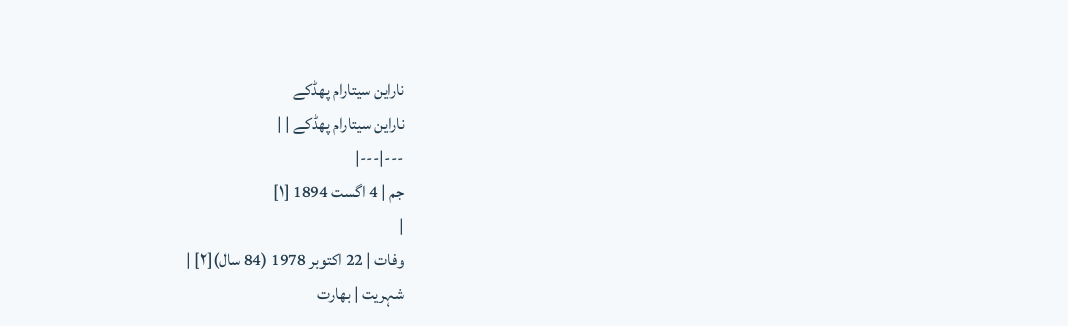ناراین سیتارام پھڈکے
ناراین سیتارام پھڈکے | |
---|---|
جم | 4 اگست 1894 [۱]
|
وفات | 22 اکتوبر 1978 (84 سال)[۲] |
شہریت | بھارت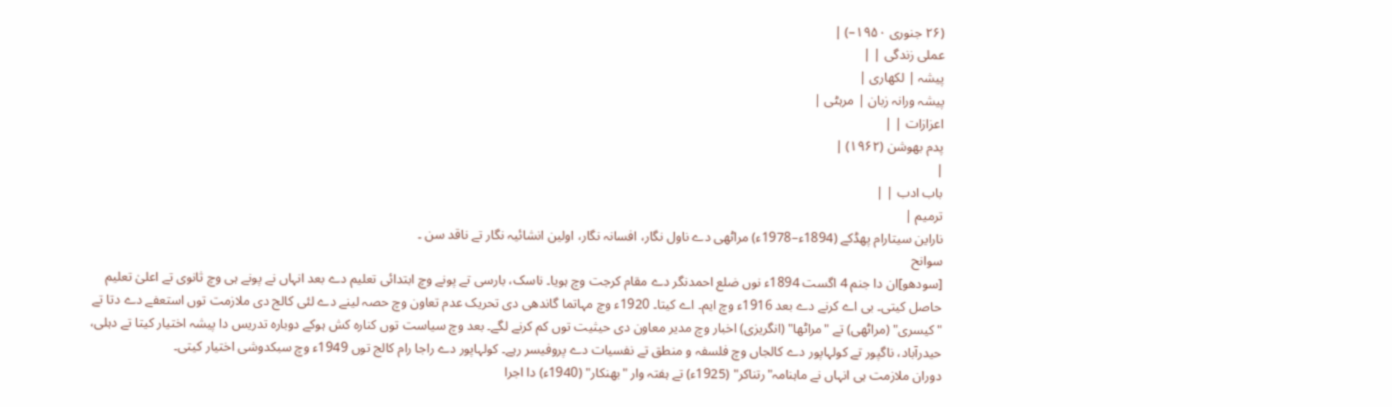(۲۶ جنوری ۱۹۵۰–) |
عملی زندگی | |
پیشہ | لکھاری |
پیشہ ورانہ زبان | مرہٹی |
اعزازات | |
پدم بھوشن (۱۹۶۲) |
|
باب ادب | |
ترمیم |
ناراین سیتارام پھڈکے (1894ء–1978ء) مراٹھی دے ناول نگار، افسانہ نگار، اولین انشائیہ نگار تے ناقد سن ۔
سوانح
[سودھو]ان دا جنم 4 اگست 1894ء نوں ضلع احمدنگر دے مقام کرجت وچ ہويا۔ ناسک، بارسی تے پونے وچ ابتدائی تعلیم دے بعد انہاں نے پونے ہی وچ ثانوی تے اعلیٰ تعلیم حاصل کيتی۔ بی اے کرنے دے بعد 1916ء وچ ایم۔ اے کیتا۔ 1920ء وچ مہاتما گاندھی دی تحریک عدم تعاون وچ حصہ لینے دے لئی کالج دی ملازمت توں استعفے دے دتا تے "کیسری" (مراٹھی) تے "مراٹھا" (انگریزی) اخبار وچ مدیر معاون دی حیثیت توں کم کرنے لگے۔ بعد وچ سیاست توں کنارہ کش ہوکے دوبارہ تدریس دا پیشہ اختیار کیتا تے دہلی، حیدرآباد، ناگپور تے کولہاپور دے کالجاں وچ فلسفہ و منطق تے نفسیات دے پروفیسر رہے۔ کولہاپور دے راجا رام کالج توں 1949ء وچ سبکدوشی اختیار کيتی۔
دوران ملازمت ہی انہاں نے ماہنامہ"رتناکر" (1925ء) تے ہفتہ وار "بھنکار" (1940ء) دا اجرا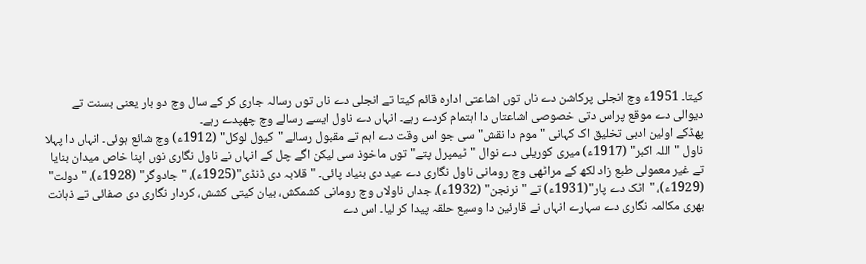کیتا۔ 1951ء وچ انجلی پرکاشن دے ناں توں اشاعتی ادارہ قائم کیتا تے انجلی دے ناں توں رسالہ جاری کر کے سال وچ دو بار یعنی بسنت تے دیوالی دے موقع پراس دتی خصوصی اشاعتاں دا اہتمام کردے رہے۔ انہاں دے ناول ايسے رسالے وچ چھپدے رہے۔
پھڈکے اولین ادبی تخلیق اک کہانی "موم دا نقش" سی جو اس وقت دے اہم تے مقبول رسالے "کیول لوکل" (1912ء) وچ شائع ہوئی۔ انہاں دا پہلا ناول "اللہ اکبر" (1917ء) میری کوریلی دے نوال "ٹیمپرل پتے" توں ماخوذ سی لیکن اگے چل کے انہاں نے ناول نگاری نوں اپنا خاص میدان بنایا تے غیر معمولی طبع زاد لکھ کے مراٹھی وچ رومانی ناول نگاری دے عید دی بنیاد پائی۔ "قلابہ دی ڈنڈی"(1925ء)، "جادوگر" (1928ء)، "دولت" (1929ء)، "اٹک دے پار"(1931ء) تے "نرنجن" (1932ء)، جداں ناولاں وچ رومانی کشمکش، بیان کيتی کشش، کردار نگاری دی صفائی تے ذہانت بھری مکالمہ نگاری دے سہارے انہاں نے قارئین دا وسیع حلقہ پیدا کر ليا۔ اس دے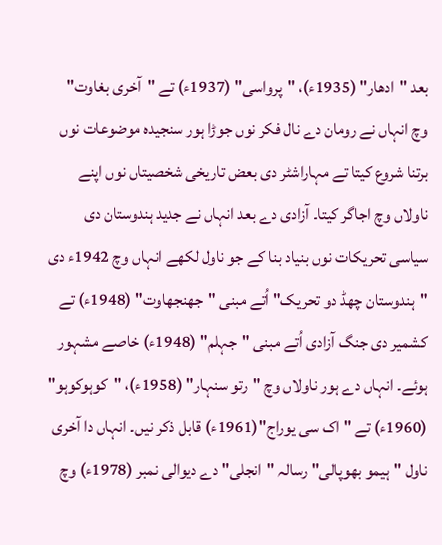بعد "ادھار" (1935ء)، "پرواسی" (1937ء) تے "آخری بغاوت" وچ انہاں نے رومان دے نال فکر نوں جوڑا ہور سنجیدہ موضوعات نوں برتنا شروع کیتا تے مہاراشٹر دی بعض تاریخی شخصیتاں نوں اپنے ناولاں وچ اجاگر کیتا۔ آزادی دے بعد انہاں نے جدید ہندوستان دی سیاسی تحریکات نوں بنیاد بنا کے جو ناول لکھے انہاں وچ 1942ء دی "ہندوستان چھڈ دو تحریک" اُتے مبنی "جھنجھاوت" (1948ء) تے کشمیر دی جنگ آزادی اُتے مبنی "جہلم" (1948ء) خاصے مشہور ہوئے۔ انہاں دے ہور ناولاں وچ "رتو سنہار" (1958ء)، "کوہوکوہو" (1960ء) تے "اک سی یوراج"(1961ء) قابل ذکر نيں۔ انہاں دا آخری ناول "ہیمو بھوپالی" رسالہ "انجلی" دے دیوالی نمبر (1978ء) وچ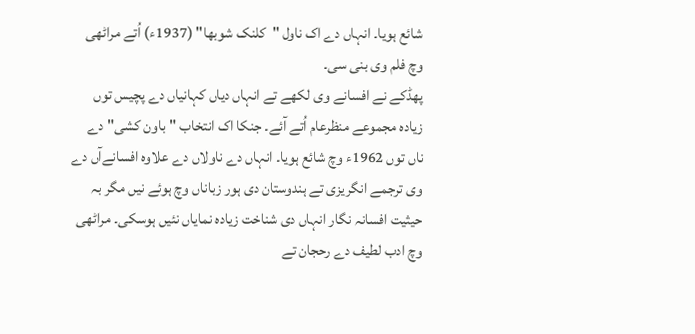شائع ہويا۔ انہاں دے اک ناول "کلنک شوبھا" (1937ء) اُتے مراٹھی وچ فلم وی بنی سی۔
پھڈکے نے افسانے وی لکھے تے انہاں دیاں کہانیاں دے پچیس توں زیادہ مجموعے منظرعام اُتے آئے۔ جنکا اک انتخاب "باون کشی" دے ناں توں 1962ء وچ شائع ہويا۔ انہاں دے ناولاں دے علاوہ افسانےآں دے وی ترجمے انگریزی تے ہندوستان دی ہور زباناں وچ ہوئے نيں مگر بہ حیثیت افسانہ نگار انہاں دی شناخت زیادہ نمایاں نئيں ہوسکی۔ مراٹھی وچ ادب لطیف دے رحجان تے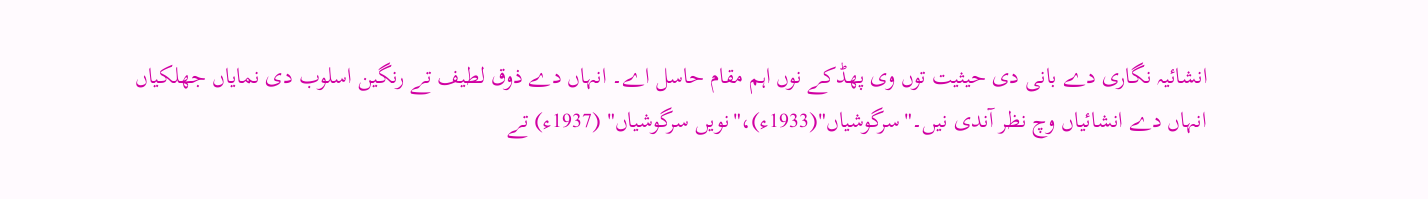انشائیہ نگاری دے بانی دی حیثیت توں وی پھڈکے نوں اہم مقام حاسل اے۔ انہاں دے ذوق لطیف تے رنگین اسلوب دی نمایاں جھلکیاں انہاں دے انشائیاں وچ نظر آندی نيں۔"سرگوشیاں"(1933ء)،"نويں سرگوشیاں" (1937ء) تے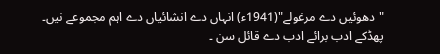"دھوئيں دے مرغولے"(1941ء) انہاں دے انشائیاں دے اہم مجموعے نيں۔
پھڈکے ادب برائے ادب دے قائل سن ۔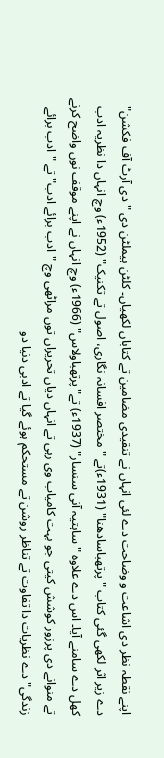اپنے نقطہ نظر دی اشاعت و وضاحت دے لئی انہاں نے تنقیدی مضامین تے کتاباں لکھياں۔ کلٹن ہیملٹن دی "دی آرٹ آف فکشن" دے زیر اثر لکھی گئی کتاب "پرتھباسادھنا" (1931ء)تے "مختصر افسانہ نگاری، اصول تے تکنیک" (1952ء) وچ انہاں دا نظریہ ادب کھل دے سامنے آیا۔ اس دے علاوہ "ساہتیہ آنی سنسار" (1937ء) تے"پرتھباولاس" (1966ء) وچ انہاں نے اپنے موقف نوں واضح کرنے تے منوانے دی پرزور کوشش کيتی جو بہت کامیاب وی رہی تے انہاں دیاں تحریراں توں مراٹھی وچ "ادب برائے ادب" تے "ادب برائے زندگی" دے نظریات دا تفاوت تے تناظر روشن تے مستحکم ہوئے گیا تے ادبی دنیا دو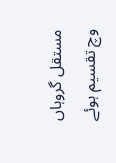مستقل گروہاں وچ تقسیم ہوئے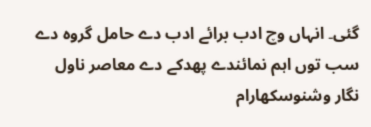گئی۔ انہاں وچ ادب برائے ادب دے حامل گروہ دے سب توں اہم نمائندے پھدکے دے معاصر ناول نگار وشنوسکھارام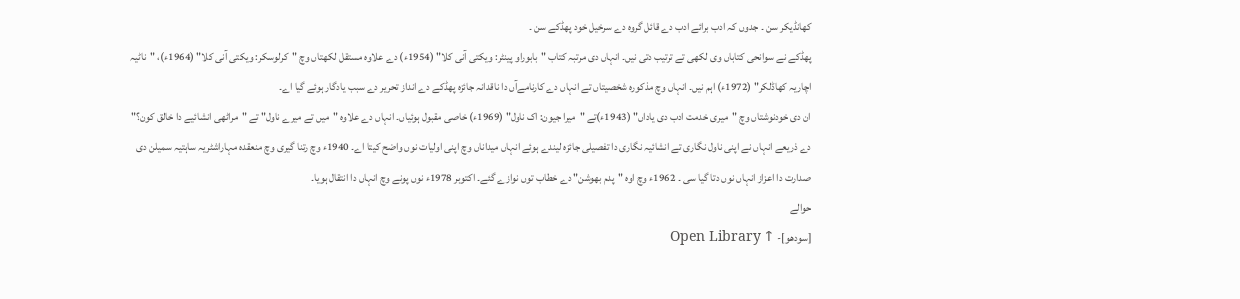کھانڈیکر سن ۔ جدوں کہ ادب برائے ادب دے قائل گروہ دے سرخیل خود پھڈکے سن ۔
پھڈکے نے سوانحی کتاباں وی لکھی تے ترتیب دتی نيں۔ انہاں دی مرتبہ کتاب "بابوراو پینٹر: ویکتی آنی کلا" (1954ء) دے علاوہ مستقل لکھتاں وچ "کرلوسکر: ویکتی آنی کلا" (1964ء)، "ناٹیہ اچاریہ کھاڈلکر" (1972ء) اہم نيں۔ انہاں وچ مذکورہ شخصیتاں تے انہاں دے کارنامےآں دا ناقدانہ جائزہ پھڈکے دے انداز تحریر دے سبب یادگار ہوئے گیا اے۔
ان دی خودنوشتاں وچ "میری خدمت ادب دی یاداں" (1943ء)تے "میرا جیون: اک ناول" (1969ء) خاصی مقبول ہوئیاں۔ انہاں دے علاوہ "ميں تے میرے ناول" تے "مراٹھی انشائیے دا خالق کون؟" دے ذریعے انہاں نے اپنی ناول نگاری تے انشائیہ نگاری دا تفصیلی جائزہ لیندے ہوئے انہاں میداناں وچ اپنی اولیات نوں واضح کیتا اے۔ 1940ء وچ رتنا گیری وچ منعقدہ مہاراشٹریہ ساہتیہ سمیلن دی صدارت دا اعزاز انہاں نوں دتا گیا سی ۔ 1962ء وچ اوہ "پدم بھوشن" دے خطاب توں نوازے گئے۔ اکتوبر 1978ء نوں پونے وچ انہاں دا انتقال ہويا۔
حوالے
[سودھو]- ↑ Open Library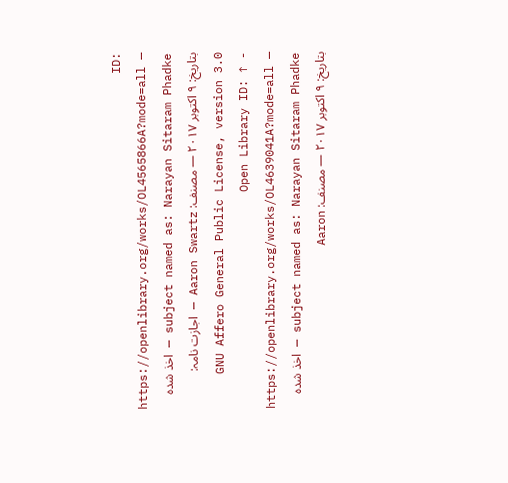ID: https://openlibrary.org/works/OL4565866A?mode=all — subject named as: Narayan Sitaram Phadke — اخذ شدہ بتاریخ: ۹ اکتوبر ۲۰۱۷ — مصنف: Aaron Swartz — اجازت نامہ: GNU Affero General Public License, version 3.0
- ↑ Open Library ID: https://openlibrary.org/works/OL4639041A?mode=all — subject named as: Narayan Sitaram Phadke — اخذ شدہ بتاریخ: ۹ اکتوبر ۲۰۱۷ — مصنف: Aaron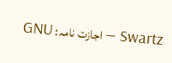Swartz — اجازت نامہ: GNU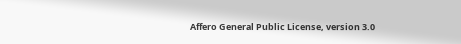Affero General Public License, version 3.0